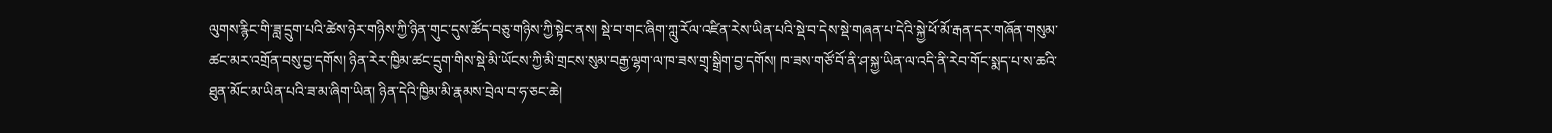ལུགས་རྙིང་གི་ཟླ་དྲུག་པའི་ཚེས་ཉེར་གཉིས་ཀྱི་ཉིན་གུང་དུས་ཚོད་བཅུ་གཉིས་ཀྱི་སྟེང་ནས། སྡེ་བ་གང་ཞིག་ཀླུ་རོལ་འཛིན་རེས་ཡིན་པའི་སྡེ་བ་དེས་སྡེ་གཞན་པ་དེའི་སྐྱེ་ཕོ་མོ་རྒན་དར་གཞོན་གསུམ་ཚང་མར་འགྲོན་བསུ་བྱ་དགོས། ཉིན་རེར་ཁྱིམ་ཚང་དྲུག་གིས་སྡེ་མི་ཡོངས་ཀྱི་མི་གྲངས་སུམ་བརྒྱ་ལྷག་ལ་ཁ་ཟས་གྲྭ་སྒྲིག་བྱ་དགོས། ཁ་ཟས་གཙོ་བོ་ནི་ཤ་སྐྱ་ཡིན་ལ་འདི་ནི་རེབ་གོང་སྨད་པ་ས་ཆའི་ཐུན་མོང་མ་ཡིན་པའི་ཟ་མ་ཞིག་ཡིན། ཉིན་དེའི་ཁྱིམ་མི་རྣམས་བྲེལ་བ་ཧ་ཅང་ཆེ།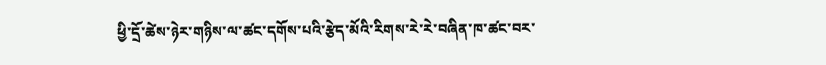ཕྱི་དྲོ་ཚེས་ཉེར་གཉིས་ལ་ཚང་དགོས་པའི་རྩེད་མོའི་རིགས་རེ་རེ་བཞིན་ཁ་ཚང་བར་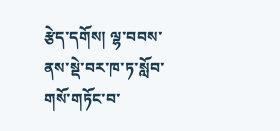རྩེད་དགོས། ལྷ་བབས་ནས་སྡེ་བར་ཁ་ཏ་སློབ་གསོ་གཏོང་བ་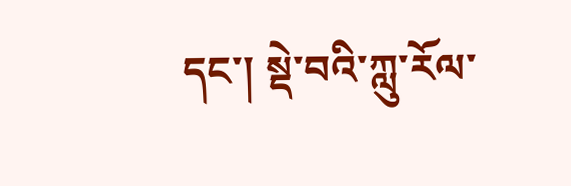དང་། སྡེ་བའི་ཀླུ་རོལ་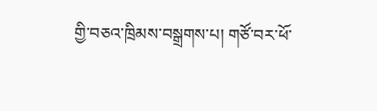གྱི་བཅའ་ཁྲིམས་བསྒྲགས་པ། གཙོ་བར་ཕོ་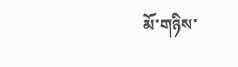མོ་གཉིས་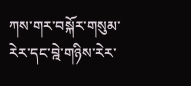ཀས་གར་བསྐོར་གསུམ་རེར་དང་བྰེ་གཉིས་རེར་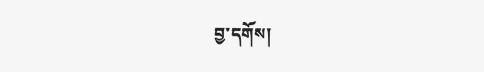བྱ་དགོས།